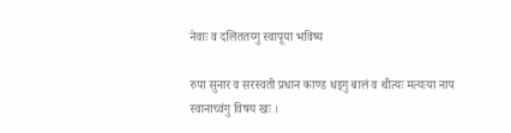नेवाः व दलिततय्गु स्वापूया भविष्य

रुपा सुनार व सरस्वती प्रधान काण्ड धइगु बालं व थीत्यः मत्यःया नाप स्वानाच्वंगु विषय खः ।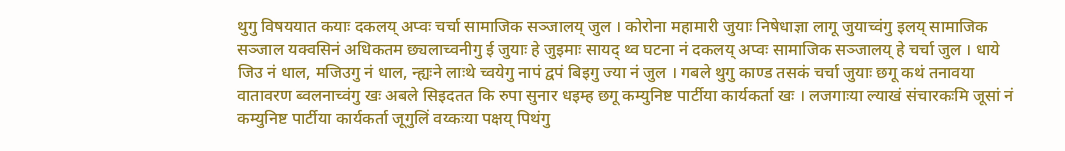थुगु विषययात कयाः दकलय् अप्वः चर्चा सामाजिक सञ्जालय् जुल । कोरोना महामारी जुयाः निषेधाज्ञा लागू जुयाच्वंगु इलय् सामाजिक सञ्जाल यक्वसिनं अधिकतम छ्यलाच्वनीगु ई जुयाः हे जुइमाः सायद् थ्व घटना नं दकलय् अप्वः सामाजिक सञ्जालय् हे चर्चा जुल । धाये जिउ नं धाल, मजिउगु नं धाल, न्ह्यःने लाःथे च्वयेगु नापं द्वपं बिइगु ज्या नं जुल । गबले थुगु काण्ड तसकं चर्चा जुयाः छगू कथं तनावया वातावरण ब्वलनाच्वंगु खः अबले सिइदतत कि रुपा सुनार धइम्ह छगू कम्युनिष्ट पार्टीया कार्यकर्ता खः । लजगाःया ल्याखं संचारकःमि जूसां नं कम्युनिष्ट पार्टीया कार्यकर्ता जूगुलिं वय्कःया पक्षय् पिथंगु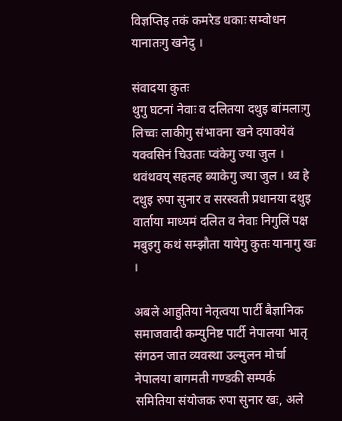विज्ञप्तिइ तकं कमरेड धकाः सम्वोधन यानातःगु खनेदु ।

संवादया कुतः
थुगु घटनां नेवाः व दलितया दथुइ बांमलाःगु लिच्वः लाकीगु संभावना खने दयावयेवं यक्वसिनं चिउताः प्वंकेगु ज्या जुल । थवंथवय् सहलह ब्याकेगु ज्या जुल । थ्व हे दथुइ रुपा सुनार व सरस्वती प्रधानया दथुइ वार्ताया माध्यमं दलित व नेवाः निगुलिं पक्ष मबुइगु कथं सम्झौता यायेगु कुतः यानागु खः ।

अबले आहुतिया नेतृत्वया पार्टी बैज्ञानिक समाजवादी कम्युनिष्ट पार्टी नेपालया भातृ संगठन जात व्यवस्था उल्मुलन मोर्चा नेपालया बागमती गण्डकी सम्पर्क समितिया संयोजक रुपा सुनार खः, अले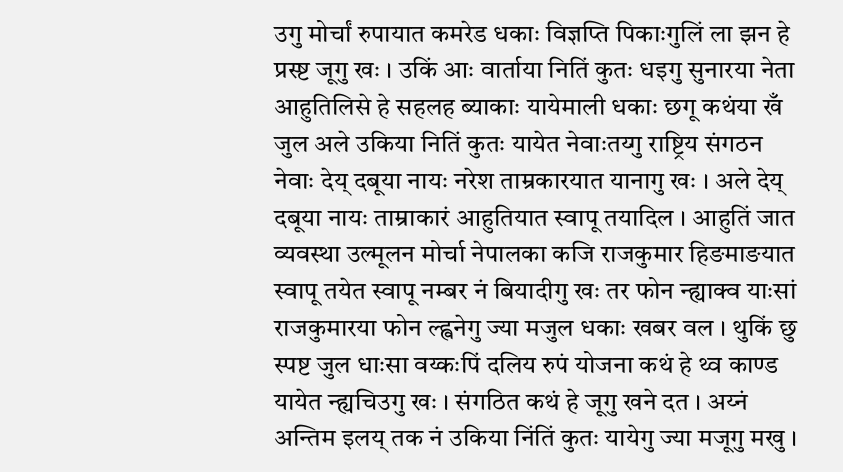उगु मोर्चां रुपायात कमरेड धकाः विज्ञप्ति पिकाःगुलिं ला झन हे प्रस्ष्ट जूगु खः । उकिं आः वार्ताया नितिं कुतः धइगु सुनारया नेता आहुतिलिसे हे सहलह ब्याकाः यायेमाली धकाः छगू कथंया खँ जुल अले उकिया नितिं कुतः यायेत नेवाःतय्गु राष्ट्रिय संगठन नेवाः देय् दबूया नायः नरेश ताम्रकारयात यानागु खः । अले देय् दबूया नायः ताम्राकारं आहुतियात स्वापू तयादिल । आहुतिं जात व्यवस्था उल्मूलन मोर्चा नेपालका कजि राजकुमार हिङमाङयात स्वापू तयेत स्वापू नम्बर नं बियादीगु खः तर फोन न्ह्याक्व याःसां राजकुमारया फोन ल्ह्वनेगु ज्या मजुल धकाः खबर वल । थुकिं छु स्पष्ट जुल धाःसा वय्कःपिं दलिय रुपं योजना कथं हे थ्व काण्ड यायेत न्ह्यचिउगु खः । संगठित कथं हे जूगु खने दत । अय्नं अन्तिम इलय् तक नं उकिया निंतिं कुतः यायेगु ज्या मजूगु मखु ।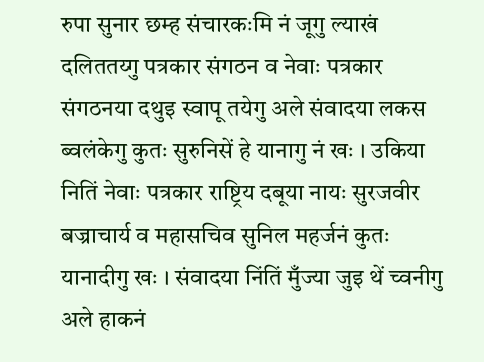रुपा सुनार छम्ह संचारकःमि नं जूगु ल्याखं दलिततय्गु पत्रकार संगठन व नेवाः पत्रकार संगठनया दथुइ स्वापू तयेगु अले संवादया लकस ब्वलंकेगु कुतः सुरुनिसें हे यानागु नं खः । उकिया नितिं नेवाः पत्रकार राष्ट्रिय दबूया नायः सुरजवीर बज्राचार्य व महासचिव सुनिल महर्जनं कुतः यानादीगु खः । संवादया निंतिं मुँज्या जुइ थें च्वनीगु अले हाकनं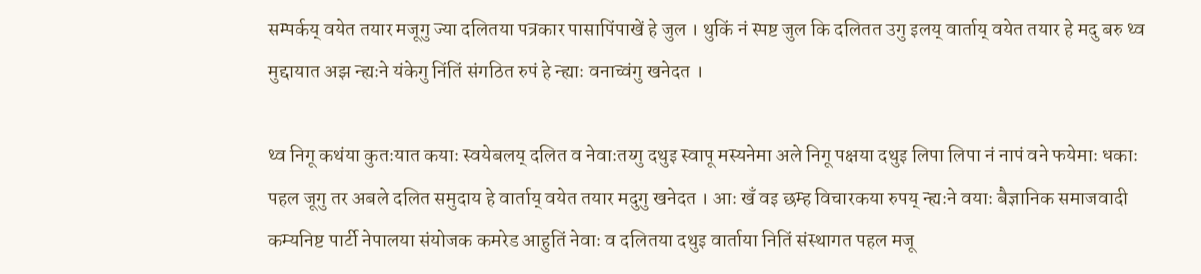सम्पर्कय् वयेत तयार मजूगु ज्या दलितया पत्रकार पासापिंपाखें हे जुल । थुकिं नं स्पष्ट जुल कि दलितत उगु इलय् वार्ताय् वयेत तयार हे मदु बरु थ्व मुद्दायात अझ न्ह्यःने यंकेगु निंतिं संगठित रुपं हे न्ह्याः वनाच्वंगु खनेदत ।

थ्व निगू कथंया कुतःयात कयाः स्वयेबलय् दलित व नेवाःतय्गु दथुइ स्वापू मस्यनेमा अले निगू पक्षया दथुइ लिपा लिपा नं नापं वने फयेमाः धकाः पहल जूगु तर अबले दलित समुदाय हे वार्ताय् वयेत तयार मदुगु खनेदत । आः खँ वइ छम्ह विचारकया रुपय् न्ह्यःने वयाः बैज्ञानिक समाजवादी कम्यनिष्ट पार्टी नेपालया संयोजक कमरेड आहुतिं नेवाः व दलितया दथुइ वार्ताया नितिं संस्थागत पहल मजू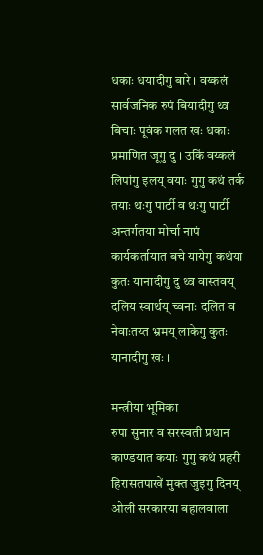धकाः धयादीगु बारे । वय्कलं सार्वजनिक रुपं बियादीगु थ्व बिचाः पूवंक गलत खः धकाः प्रमाणित जूगु दु । उकिं वय्कलं लिपांगु इलय् वयाः गुगु कथं तर्क तयाः थःगु पार्टी व थःगु पार्टी अन्तर्गतया मोर्चा नापं कार्यकर्तायात बचे यायेगु कथंया कुतः यानादीगु दु थ्व वास्तवय् दलिय स्वार्थय् च्वनाः दलित व नेवाःतय्त भ्रमय् लाकेगु कुतः यानादीगु खः ।

मन्त्रीया भूमिका
रुपा सुनार व सरस्वती प्रधान काण्डयात कयाः गुगु कथं प्रहरी हिरासतपाखें मुक्त जुइगु दिनय् ओली सरकारया बहालवाला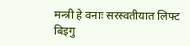मन्त्री हे वनाः सरस्वतीयात लिफ्ट बिइगु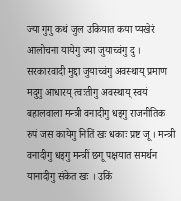ज्या गुगु कथं जुल उकियात कया प्यखेरं आलोचना यायेगु ज्या जुयाच्वंगु दु । सरकारवादी मुद्दा जुयाच्वंगु अवस्थाय् प्रमाण मदुगु आधारय् त्वःतीगु अवस्थाय् स्वयं बहालवाला मन्त्री वनादीगु धइगु राजनीतिक रुपं जस कायेगु नितिं खः धकाः प्रष्ट जू । मन्त्री वनादीगु धइगु मन्त्रीं छगू पक्षयात समर्थन यानादीगु संकेत खः । उकिं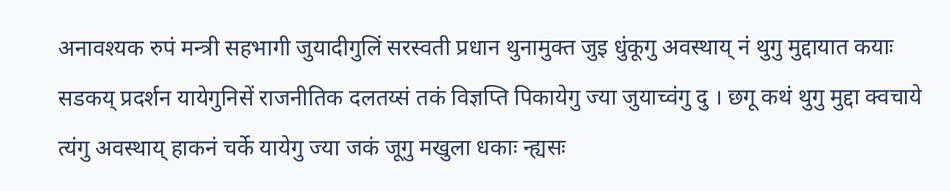अनावश्यक रुपं मन्त्री सहभागी जुयादीगुलिं सरस्वती प्रधान थुनामुक्त जुइ धुंकूगु अवस्थाय् नं थुगु मुद्दायात कयाः सडकय् प्रदर्शन यायेगुनिसें राजनीतिक दलतय्सं तकं विज्ञप्ति पिकायेगु ज्या जुयाच्वंगु दु । छगू कथं थुगु मुद्दा क्वचाये त्यंगु अवस्थाय् हाकनं चर्के यायेगु ज्या जकं जूगु मखुला धकाः न्ह्यसः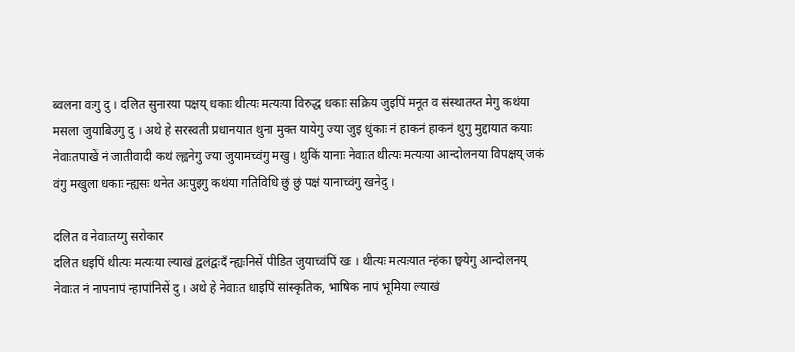ब्वलना वःगु दु । दलित सुनारया पक्षय् धकाः थीत्यः मत्यःया विरुद्ध धकाः सक्रिय जुइपिं मनूत व संस्थातय्त मेगु कथंया मसला जुयाबिउगु दु । अथे हे सरस्वती प्रधानयात थुना मुक्त यायेगु ज्या जुइ धुंकाः नं हाकनं हाकनं थुगु मुद्दायात कयाः नेवाःतपाखें नं जातीवादी कथं ल्ह्वनेगु ज्या जुयामच्वंगु मखु । थुकिं यानाः नेवाःत थीत्यः मत्यःया आन्दोलनया विपक्षय् जकं वंगु मखुला धकाः न्ह्यसः थनेत अःपुइगु कथंया गतिविधि छुं छुं पक्षं यानाच्वंगु खनेदु ।

दलित व नेवाःतय्गु सरोकार
दलित धइपिं थीत्यः मत्यःया ल्याखं द्वलंद्वःदँ न्ह्यःनिसें पीडित जुयाच्वंपिं खः । थीत्यः मत्यःयात न्हंका छ्वयेगु आन्दोलनय् नेवाःत नं नापनापं न्हापांनिसें दु । अथे हे नेवाःत धाइपिं सांस्कृतिक, भाषिक नापं भूमिया ल्याखं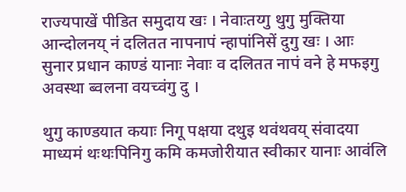राज्यपाखें पीडित समुदाय खः । नेवाःतय्गु थुगु मुक्तिया आन्दोलनय् नं दलितत नापनापं न्हापांनिसें दुगु खः । आः सुनार प्रधान काण्डं यानाः नेवाः व दलितत नापं वने हे मफइगु अवस्था ब्वलना वयच्वंगु दु ।

थुगु काण्डयात कयाः निगू पक्षया दथुइ थवंथवय् संवादया माध्यमं थःथःपिनिगु कमि कमजोरीयात स्वीकार यानाः आवंलि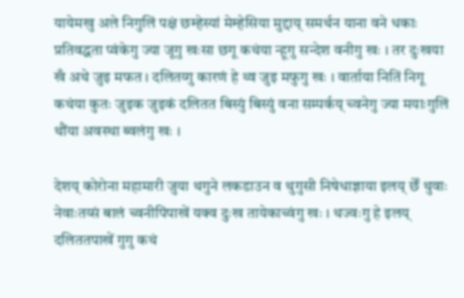यायेमखु अले निगुलिं पक्षं छम्हेस्यां मेम्हेसिया मुद्दाय् समर्थन याना वने धकाः प्रतिवद्धता प्वंकेगु ज्या जूगु खःसा छगू कथंया न्हूगु सन्देश वनीगु खः । तर दुःखया खँ अथे जुइ मफत । दलितय्गु कारणं हे थ्व जुइ मफुगु खः । वार्ताया नितिं निगू कथंया कुतः जुइक जुइकं दलितत बिस्युं बिस्युं वना सम्पर्कय् च्वनेगु ज्या मयाःगुलिं थौंया अवस्था ब्वलंगु खः ।

देशय् कोरोना महामारी जुया थगुने लकडाउन व थुगुसी निषेधाज्ञाया इलय् छेँ थुवाः नेवाःतय्सं बालं च्वनीपिंपाखें यक्व दुःख तायेकाच्वंगु खः । थज्वःगु हे इलय् दलिततपाखें गुगु कथं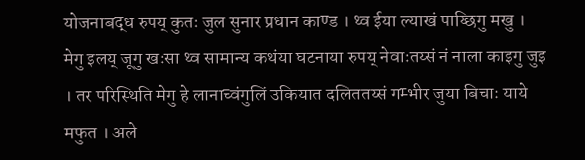योजनाबद्ध रुपय् कुतः जुल सुनार प्रधान काण्ड । थ्व ईया ल्याखं पाय्छिगु मखु । मेगु इलय् जूगु खःसा थ्व सामान्य कथंया घटनाया रुपय् नेवाःतय्सं नं नाला काइगु जुइ । तर परिस्थिति मेगु हे लानाच्वंगुलिं उकियात दलिततय्सं गम्भीर जुया बिचाः याये मफुत । अले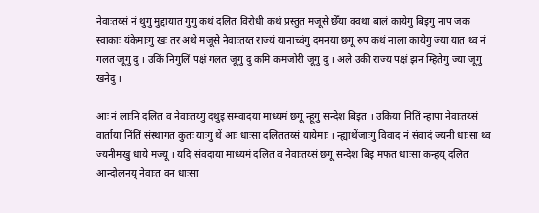नेवाःतय्सं नं थुगु मुद्दायात गुगु कथं दलित विरोधी कथं प्रस्तुत मजूसे छेँया क्वथा बालं कायेगु बिइगु नाप जक स्वाकाः यंकेमाःगु खः तर अथे मजूसे नेवाःतय्त राज्यं यानाच्वंगु दमनया छगू रुप कथं नाला कायेगु ज्या यात थ्व नं गलत जूगु दु । उकिं निगुलिं पक्षं गलत जूगु दु कमि कमजोरी जूगु दु । अले उकी राज्य पक्षं झन म्हितेगु ज्या जूगु खनेदु ।

आः नं लाःनि दलित व नेवाःतय्गु दथुइ सम्वादया माध्यमं छगू न्हूगु सन्देश बिइत । उकिया नितिं न्हापा नेवाःतय्सं वार्ताया निंतिं संस्थागत कुतः याःगु थें आः धाःसा दलिततय्सं यायेमाः । न्ह्याथेंजाःगु विवाद नं संवादं ज्यनी धाःसा थ्व ज्यनीमखु धाये मज्यू । यदि संवदाया माध्यमं दलित व नेवाःतय्सं छगू सन्देश बिइ मफत धाःसा कन्हय् दलित आन्दोलनय् नेवाःत वन धाःसा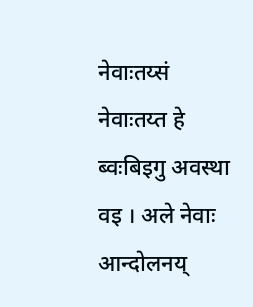नेवाःतय्सं नेवाःतय्त हे ब्वःबिइगु अवस्था वइ । अले नेवाः आन्दोलनय्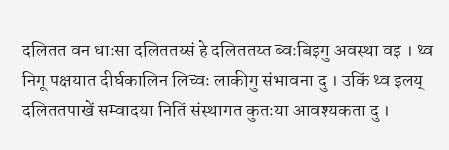दलितत वन धाःसा दलिततय्सं हे दलिततय्त ब्वःबिइगु अवस्था वइ । थ्व निगू पक्षयात दीर्घकालिन लिच्वः लाकीगु संभावना दु । उकिं थ्व इलय् दलिततपाखें सम्वादया नितिं संस्थागत कुतःया आवश्यकता दु ।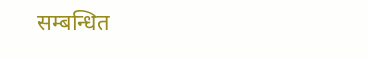सम्बन्धित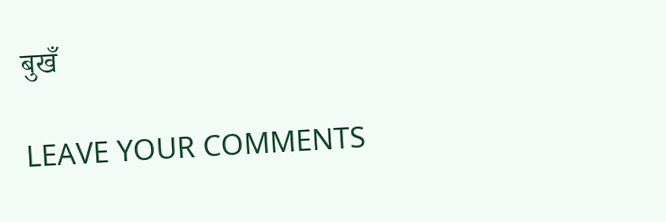बुखँ

LEAVE YOUR COMMENTS